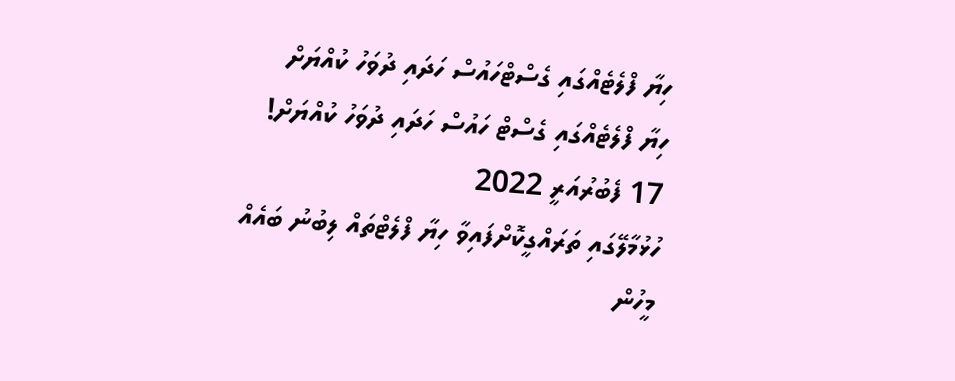ހިޔާ ފްލެޓެއްގައި ގެސްޓްހައުސް ހަދައި ދުވަހު ކުއްޔަށް
ހިޔާ ފްލެޓެއްގައި ގެސްޓް ހައުސް ހަދައި ދުވަހު ކުއްޔަށް!
17 ފެބުރުއަރީ 2022
ހުޅުމާލޭގައި ތަރައްގީކޮށްފައިވާ ހިޔާ ފްލެޓްތައް ލިބުނު ބައެއް މީހުން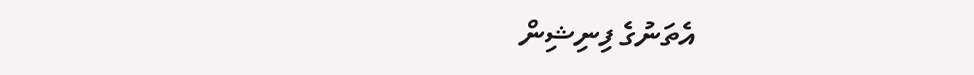އެތަނުގެ ފިނިޝިން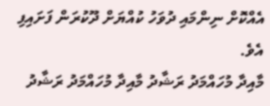އެއްކޮށް ނިންމައި ދުވަހު ކުއްޔަށް ދޫކުރަން ފަށައިފި އެވެ.
މާއިދާ މުހައްމަދު ރަޝާދު މާއިދާ މުހައްމަދު ރަޝާދު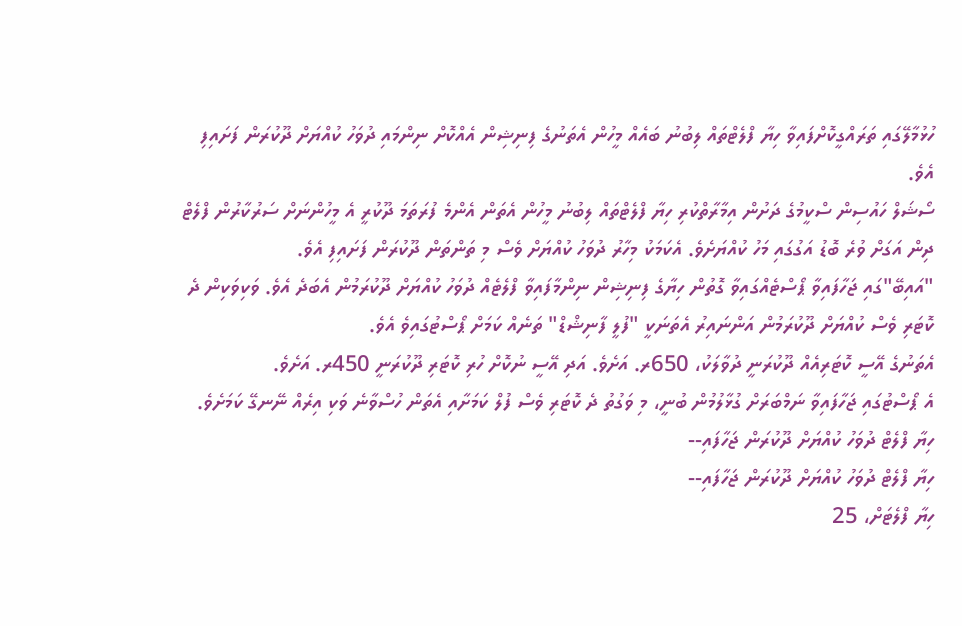ހުޅުމާލޭގައި ތަރައްގީކޮށްފައިވާ ހިޔާ ފްލެޓްތައް ލިބުނު ބައެއް މީހުން އެތަނުގެ ފިނިޝިން އެއްކޮށް ނިންމައި ދުވަހު ކުއްޔަށް ދޫކުރަން ފަށައިފި އެވެ.
ސޯޝަލް ހައުސިން ސްކީމުގެ ދަށުން އިމާރާތްކުރި ހިޔާ ފްލެޓްތައް ލިބުނު މީހުން އެތަން އެންމެ ފުރަތަމަ ދޫކުރީ އެ މީހުންނަށް ސަރުކާރުން ފްލެޓް ދިން އަގަށް ވުރެ ބޮޑު އަގުގައި މަހު ކުއްޔަށެވެ. އެކަމަކު މިހާރު ދުވަހު ކުއްޔަށް ވެސް މި ތަންތަން ދޫކުރަން ފަށައިފި އެވެ.
"އައިބޭ"ގައި ޖަހާފައިވާ ޕޯސްޓެއްގައިވާ ގޮތުން ހިޔާގެ ފިނިޝިން ނިންމާފައިވާ ފްލެޓެއް ދުވަހު ކުއްޔަށް ދޫކުރަމުން އެބަދެ އެވެ. ވަކިވަކިން ދެ ކޮޓަރި ވެސް ކުއްޔަށް ދޫކުރަމުން އަންނައިރު އެތަނަކީ "ފުލީ ފާނިޝްޑް" ތަނެއް ކަމަށް ޕޯސްޓުގައިވެ އެވެ.
އެތަނުގެ އޭސީ ކޮޓަރިއެއް ދޫކުރަނީ ދުވާލަކު، 650ރ. އަށެވެ. އަދި އޭސީ ނުކޮށް ހުރި ކޮޓަރި ދޫކުރަނީ 450ރ. އަށެވެ.
އެ ޕޯސްޓުގައި ޖަހާފައިވާ ނަމްބަރަށް ގުޅާލުމުން ބުނީ، މި ވަގުތު ދެ ކޮޓަރި ވެސް ފުލް ކަމަށާއި އެތަން ހުސްވާނެ ވަކި އިރެއް ނޭނގޭ ކަމަށެވެ.
ހިޔާ ފްލެޓް ދުވަހު ކުއްޔަށް ދޫކުރަން ޖަހާފައި--
ހިޔާ ފްލެޓް ދުވަހު ކުއްޔަށް ދޫކުރަން ޖަހާފައި--
ހިޔާ ފްލެޓަށް، 25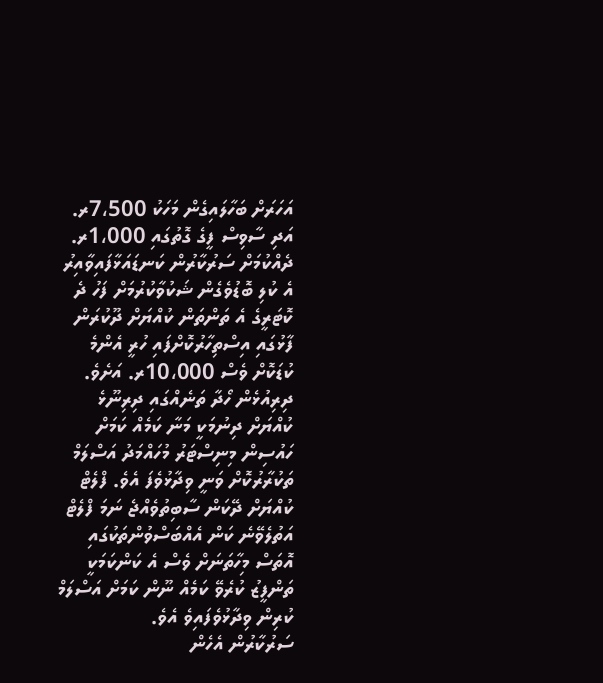އަހަރަށް ބަހާލައިގެން މަހަކު 7،500ރ. އަދި ސާވިސް ފީގެ ގޮތުގައި 1،000ރ. ދެއްކުމަށް ސަރުކާރުން ކަނޑައަޅާފައިވާއިރު އެ ކުލި ބޮޑުވެގެން ޝަކުވާކުރުމަށް ފަހު ދެ ކޮޓަރީގެ އެ ތަންތަން ކުއްޔަށް ދޫކުރަން ފާޅުގައި އިސްތިހާރުކޮށްފައި ހުރީ އެންމެ ކުޑަކޮށް ވެސް 10،000ރ. އަށެވެ.
ދިރިއުޅެން ހޯދާ ތަނެއްގައި ދިރިނޫޅެ ކުއްޔަށް ދިނުމަކީ މަނާ ކަމެއް ކަމަށް ހައުސިން މިނިސްޓަރު މުހައްމަދު އަސްލަމް ތަކުރާރުކޮށް ވަނީ ވިދާޅުވެފަ އެވެ. ފްލެޓް ކުއްޔަށް ދޭކަން ސާބިތުވެއްޖެ ނަމަ ފްލެޓް އަތުލެވޭނެ ކަން އެއްބަސްވުންތަކުގައި އޮތަސް މިހާތަނަށް ވެސް އެ ކަންކަމަކީ ތަންފީޒު ކުރެވޭ ކަމެއް ނޫން ކަމަށް އަސްލަމް ކުރިން ވިދާޅުވެފައިވެ އެވެ.
ސަރުކާރުން އެހެން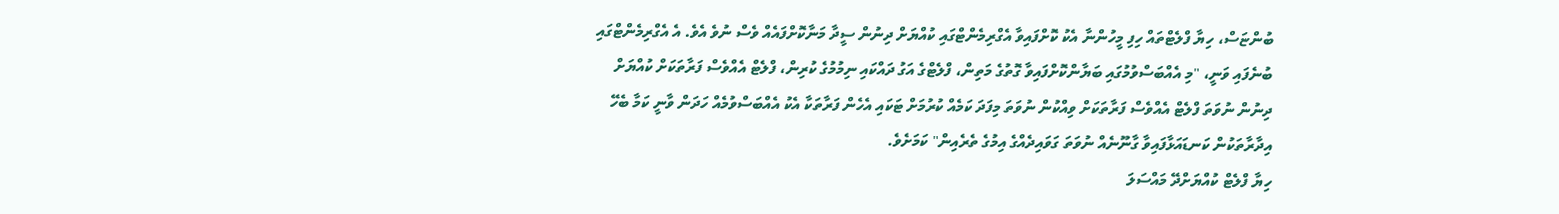ބުންޏަސް، ހިޔާ ފްލެޓްތައް ހިފި މީހުންނާ އެކު ކޮށްފައިވާ އެގްރިމެންޓްގައި ކުއްޔަށް ދިނުން ސީދާ މަނާކޮށްފައެއް ވެސް ނުވެ އެވެ. އެ އެގްރިމެންޓްގައި ބުނެފައި ވަނީ، "މި އެއްބަސްވުމުގައި ބަޔާންކޮށްފައިވާ ގޮތުގެ މަތިން، ފްލެޓްގެ އަގު ދައްކައި ނިމުމުގެ ކުރިން، ފްލެޓް އެއްވެސް ފަރާތަކަށް ކުއްޔަށް ދިނުން ނުވަތަ ފްލެޓް އެއްވެސް ފަރާތަކަށް ވިއްކުން ނުވަތަ މިފަދަ ކަމެއް ކުރުމަށް ޓަކައި އެހެން ފަރާތަކާ އެކު އެއްބަސްވުމެއް ހަދަން ވާނީ ކަމާ ބެހޭ އިދާރާތަކުން ކަނޑައަޅާފައިވާ ގާނޫނެއް ނުވަތަ ގަވައިދެއްގެ އިމުގެ ތެރެއިން" ކަމަށެވެ.
ހިޔާ ފްލެޓް ކުއްޔަށްދޭ މައްސަލަ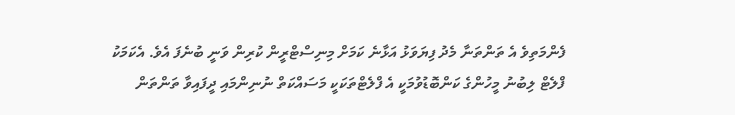ފެންމަތިވެ އެ ތަންތަނާ މެދު ފިޔަވަޅު އަޅާނެ ކަމަށް މިނިސްޓްރީން ކުރިން ވަނީ ބުނެފަ އެވެ. އެކަމަކު ފްލެޓް ލިބުނު މީހުންގެ ކަންބޮޑުވުމަކީ އެ ފްލެޓްތަކަކީ މަސައްކަތް ނުނިންމައި ދީފައިވާ ތަންތަން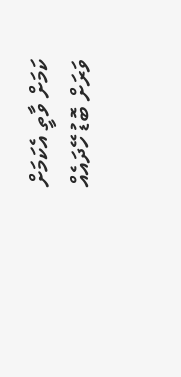ކަމަށް ވާތީ އެކަމަށް ވަރަށް ބޮޑު ހޭދައެއް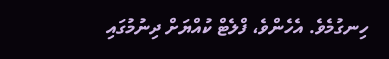ހިނގުމެވެ. އެހެންވެ، ފްލެޓް ކުއްޔަށް ދިނުމުގައި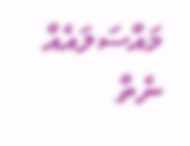މައްސަލައެއް ނެތް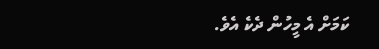ކަމަށް އެ މީހުން ދެކެ އެވެ.